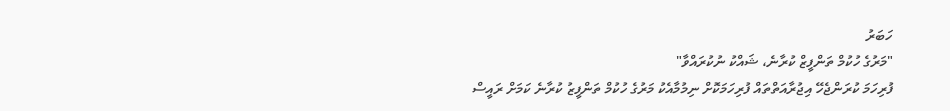ހަބަރު
"މަރުގެ ހުކުމް ތަންފީޒް ކުރާނެ، ޝައްކު ނުކުރައްވާ"
ފުރިހަމަ ކުރަންޖެހޭ އިޖުރާއަތްތައް ފުރިހަމަކޮށް ނިމުމާއެކު މަރުގެ ހުކުމް ތަންފީޒު ކުރާނެ ކަމަށް ރައީސް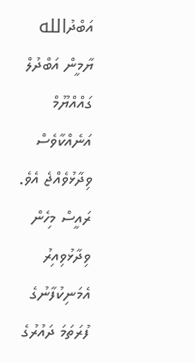އަބްދުالله ޔާމީން އަބްދުލް ގައްއްޔޫމް އަނެއްކާވެސް ވިދާޅުވެއްޖެ އެވެ.
ރައީސް މިހެން ވިދާޅުވިއިރު އެމަނިކުފާނުގެ ފުރަތަމަ ދައުރުގެ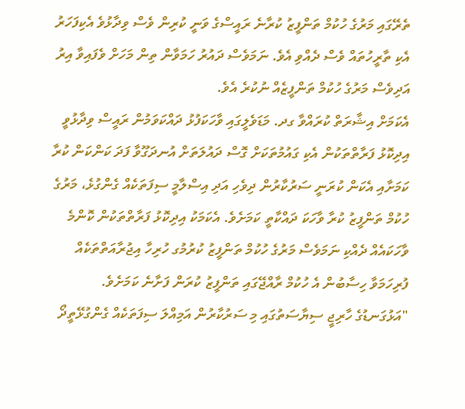ތެރޭގައި މަރުގެ ހުކުމް ތަންފީޒު ކުރާނެ ރައީސްގެ ވަނީ ކުރިން ވެސް ވިދާޅުވެ އެކިފަހަރު އެކި ތާރީހުތައް ވެސް ދެއްވި އެވެ. ނަމަވެސް ދައުރު ހަމަވާން ތިން މަހަށް ވެފައިވާ އިރު އަދިވެސް މަރުގެ ހުކުމް ތަންފީޒެއް ނުކުރެ އެވެ.
އެކަމަށް އިޝާރަތް ކުރައްވާ ގދ. މަޑަވެލީގައި ވާހަކަފުޅު ދައްކަވަމުން ރައީސް ވިދާޅުވީ އިދިކޮޅު ފަރާތްތަކުން އެކި ގައުމުތަކަށް ގޮސް ދައުލަތަށް އުނދަގޫވާ ފަދަ ކަންކަން ކުރާ ކަމަށާއި އެކަން ކުރަނީ ސަރުކާރުން ދިވެހި އަދި އިސްލާމީ ސިފަތަކެއް ގެންގުޅެ، މަރުގެ ހުކުމް ތަންފީޒު ކުރާ ވާހަކަ ދައްކާތީ ކަމަށެވެ. އެކަމަކު އިދިކޮޅު ފަރާތްތަކުން ކޮންމެ ވާހަކައެއް ދެއްކި ނަމަވެސް މަރުގެ ހުކުމް ތަންފީޒު ކުރުމުގ ހުރިހާ އިޖުރާއަތްތަކެއް ފުރިހަމަވާ ހިސާބުން އެ ހުކުމް ރާއްޖޭގައި ތަންފީޒު ކުރަން ފަށާނެ ކަމަށެވެ.
"އަޅުގަނޑުގެ ހާރިޖީ ސިޔާސަތުގައި މި ސަރުކާރުން އަމިއްލަ ސިފަތަކެއް ގެންގުޅޭތީދޯ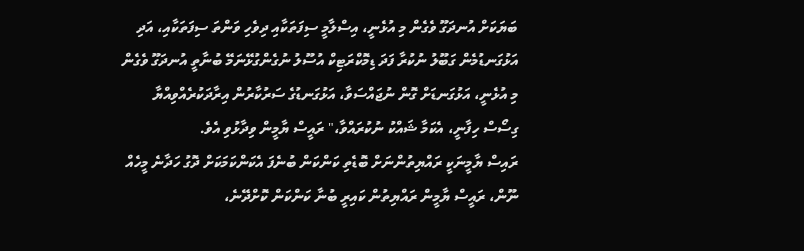ބަޔަކަށް އުނދަގޫ ވެގެން މި އުޅެނީ، އިސްލާމީ ސިފަތަކާއި ދިވެހި ވަންތަ ސިފަތަކާއި، އަދި އަޅުގަނޑުމެން ގަބޫލު ނުކުރާ ފަދަ ޑިމޮކްރަޓިކް އުސޫލު ނުގެންގުޅޭނަމޭ ބުނާތީ އުނދަގޫ ވެގެން މި އުޅެނީ، އަޅުގަނޑަށް ގޮން ނުޖައްސަވާ، އަޅުގަނޑުގެ ސަރުކާރުން އިރާދަކުރެއްވިއްޔާ ގިސޯސް ހިފާނީ، އެކަމާ ޝައްކު ނުކުރައްވާ،" ރައީސް ޔާމީން ވިދާޅުވި އެވެ.
ރައިސް ޔާމީނަކީ ރައްޔިތުންނަށް ބޮޑެތި ކަންކަން ބުނެފަ އެކަންކަމަކަށް ދޮގު ހަދާނެ މީހެއް ނޫން، ރައީސް ޔާމީން ރައްޔިތުން ކައިރީ ބުނާ ކަންކަން ކޮށްދޭނެ،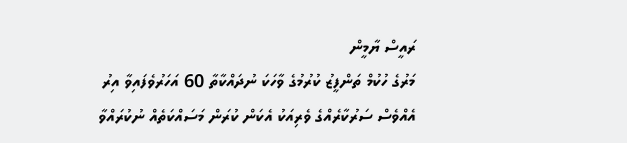ރައީސް ޔާމީން
މަރުގެ ހުކުމް ތަންފީޒު ކުރުމުގެ ވާހަކަ ނުދައްކާތާ 60 އަހަރުވެފައިވާ އިރު އެއްވެސް ސަރުކާރެއްގެ ވެރިއަކު އެކަން ކުރަން މަސައްކަތެއް ނުކުރައްވާ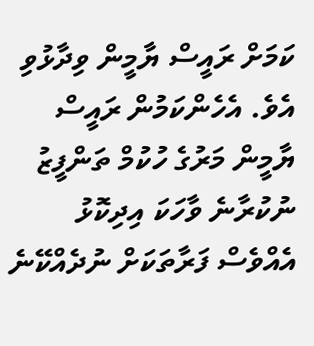ކަމަށް ރައީސް ޔާމީން ވިދާޅުވި އެވެ. އެހެންކަމުން ރައީސް ޔާމީން މަރުގެ ހުކުމް ތަންފީޒު ނުކުރާނެ ވާހަކަ އިދިކޮޅު އެއްވެސް ފަރާތަކަށް ނުދެއްކޭނެ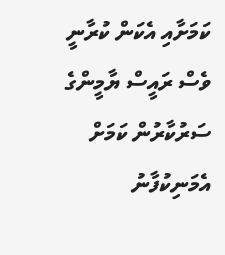ކަމަށާއި އެކަން ކުރާނީ ވެސް ރައީސް ޔާމީންގެ ސަރުކާރުން ކަމަށް އެމަނިކުފާނު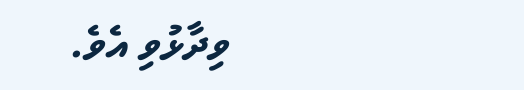ވިދާޅުވި އެވެ.